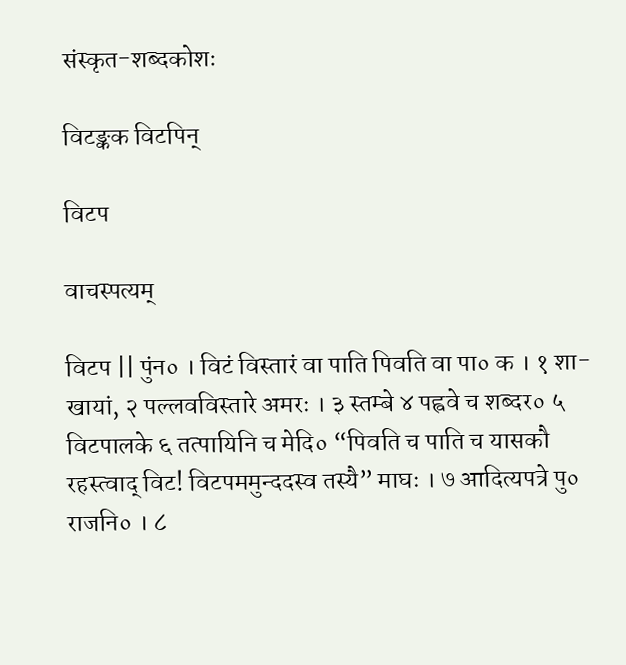संस्कृत-शब्दकोशः

विटङ्कक विटपिन्

विटप

वाचस्पत्यम्

विटप || पुंन० । विटं विस्तारं वा पाति पिवति वा पा० क । १ शा- खायां, २ पल्लवविस्तारे अमरः । ३ स्तम्बे ४ पह्ववे च शब्दर० ५ विटपालके ६ तत्पायिनि च मेदि० “पिवति च पाति च यासकौ रहस्त्वाद् विट! विटपममुन्ददस्व तस्यै” माघः । ७ आदित्यपत्रे पु० राजनि० । ८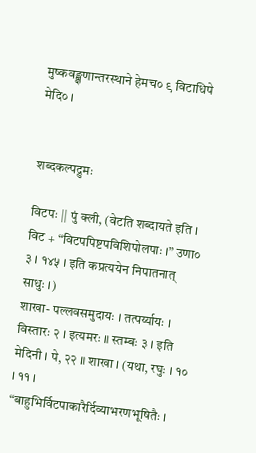मुष्कवङ्क्षणान्तरस्थाने हेमच० ९ विटाधिपे मेदि० ।


शब्दकल्पद्रुमः

विटपः || पुं क्ली, (वेटति शब्दायते इति । विट + “विटपपिष्टपविशिपोलपाः ।” उणा० ३ । १४५ । इति कप्रत्ययेन निपातनात् साधुः ।)
शाखा- पल्लवसमुदायः । तत्पर्य्यायः । विस्तारः २ । इत्यमरः ॥ स्तम्बः ३ । इति मेदिनी । पे, २२ ॥ शाखा । (यथा, रघुः । १० । ११ । “बाहुभिर्विटपाकारैर्दिव्याभरणभूषितैः ।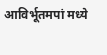आविर्भूतमपां मध्ये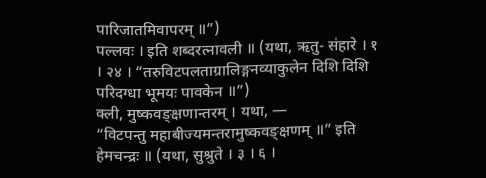पारिजातमिवापरम् ॥”)
पल्लवः । इति शब्दरत्नावली ॥ (यथा, ऋतु- संहारे । १ । २४ । “तरुविटपलताग्रालिङ्गनव्याकुलेन दिशि दिशि परिदग्धा भूमयः पावकेन ॥”)
क्ली, मुष्कवङ्क्षणान्तरम् । यथा, —
“विटपन्तु महाबीज्यमन्तरामुष्कवङ्क्षणम् ॥” इति हेमचन्द्रः ॥ (यथा, सुश्रुते । ३ । ६ ।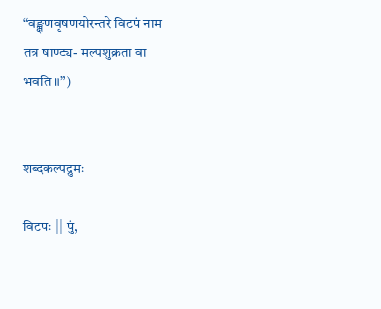“वङ्क्षणवृषणयोरन्तरे विटपं नाम तत्र षाण्ट्य- मल्पशुक्रता वा भवति ॥”)


शब्दकल्पद्रुमः

विटपः || पुं,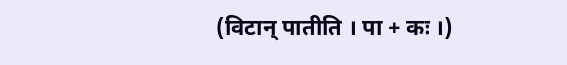(विटान् पातीति । पा + कः ।)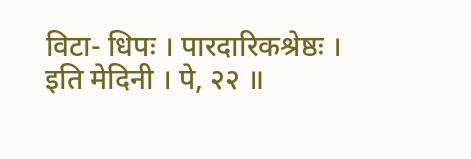विटा- धिपः । पारदारिकश्रेष्ठः । इति मेदिनी । पे, २२ ॥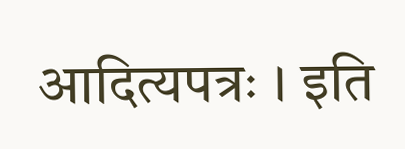आदित्यपत्रः । इति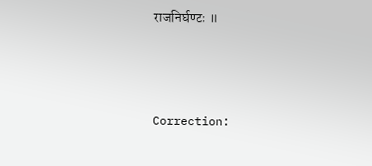राजनिर्घण्टः ॥



Correction: